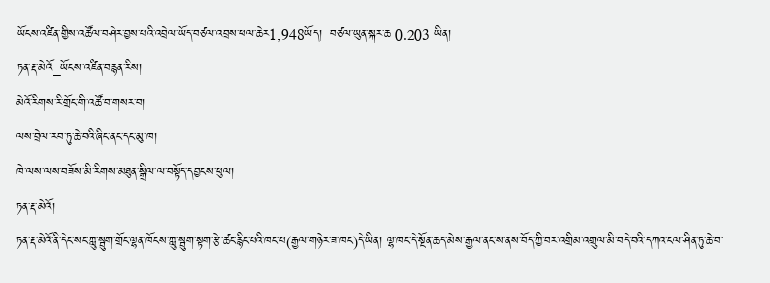ཡོངས་འཛིན་གྱིས་འཚོལ་བཤེར་བྱས་པའི་འབྲེལ་ཡོད་བཙལ་འབྲས་ཕལ་ཆེར1,948ཡོད།  བཙལ་ཡུན་སྐར་ཆ 0.203 ཡིན།
ཏན་རྡ་མེའོ_ཡོངས་འཛིན་བརྙན་རིས།
མེའོ་རིགས་རི་གྲོང་གི་འཚོ་བ་གསར་བ།
ལས་བྲེལ་རབ་ཏུ་ཆེ་བའི་ཞིང་ནང་དང་མུ་ཁ།
ཁེ་ལས་ལས་བཟོས་མི་རིགས་མཐུན་སྒྲིལ་ལ་བསྟོད་དབྱངས་ཕུལ།
ཏན་རྡ་མེའོ།
ཏན་རྡ་མེའོ་ནི་དེང་སང་ཀླུ་སྦུག་གྲོང་ལྷན་ཁོངས་ཀླུ་སྦུག་སྟག་རྩེ་ཚང་རྙིང་པའི་ཁང་པ(རྒྱལ་གཉེར་ཟ་ཁང)དེ་ཡིན། ལྷ་ཁང་དེ་སྔོན་ཆད་མེས་རྒྱལ་ནང་ས་ནས་བོད་ཀྱི་བར་འགྲིམ་འགྲུལ་མི་བདེ་བའི་དཀའ་ངལ་ཤིན་ཏུ་ཆེ་བ་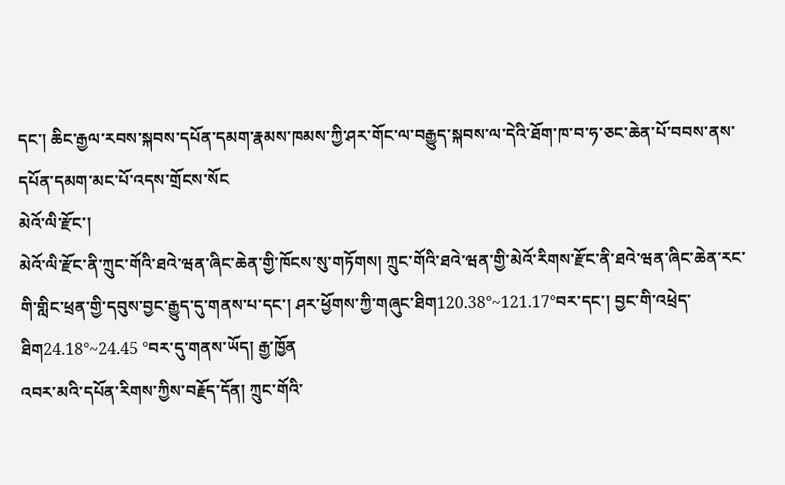དང་། ཆིང་རྒྱལ་རབས་སྐབས་དཔོན་དམག་རྣམས་ཁམས་ཀྱི་ཤར་གོང་ལ་བརྒྱུད་སྐབས་ལ་དེའི་ཐོག་ཁ་བ་ཧ་ཅང་ཆེན་པོ་བབས་ནས་དཔོན་དམག་མང་པོ་འདས་གྲོངས་སོང
མེའོ་ལི་རྫོང་།
མེའོ་ལི་རྫོང་ནི་ཀྲུང་གོའི་ཐའེ་ཝན་ཞིང་ཆེན་གྱི་ཁོངས་སུ་གཏོགས། ཀྲུང་གོའི་ཐའེ་ཝན་གྱི་མེའོ་རིགས་རྫོང་ནི་ཐའེ་ཝན་ཞིང་ཆེན་རང་གི་གླིང་ཕྲན་གྱི་དབུས་བྱང་རྒྱུད་དུ་གནས་པ་དང་། ཤར་ཕྱོགས་ཀྱི་གཞུང་ཐིག120.38°~121.17°བར་དང་། བྱང་གི་འཕྲེད་ཐིག24.18°~24.45 °བར་དུ་གནས་ཡོད། རྒྱ་ཁྱོན
འབར་མའི་དཔོན་རིགས་ཀྱིས་བརྗོད་དོན། ཀྲུང་གོའི་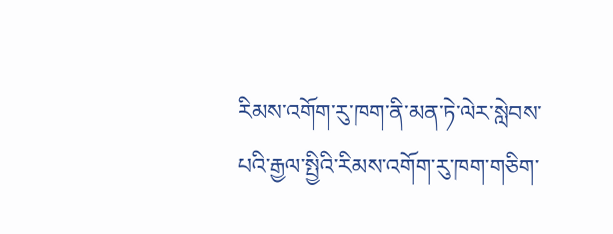རིམས་འགོག་རུ་ཁག་ནི་མན་ཏེ་ལེར་སླེབས་པའི་རྒྱལ་སྤྱིའི་རིམས་འགོག་རུ་ཁག་གཅིག་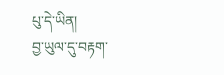པུ་དེ་ཡིན།
བྱ་ཡུལ་དུ་བརྟག་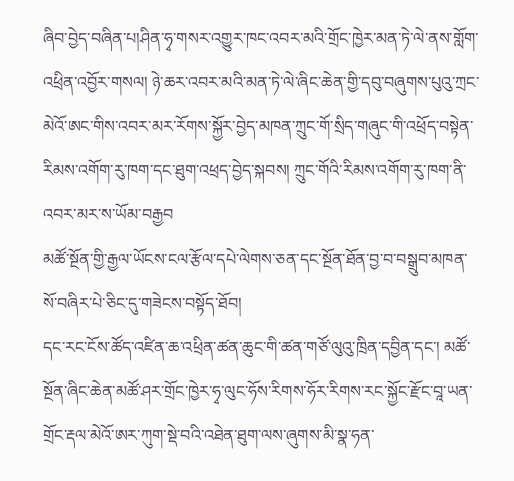ཞིབ་བྱེད་བཞིན་པ།ཤིན་ཧྭ་གསར་འགྱུར་ཁང་འབར་མའི་གྲོང་ཁྱེར་མན་ཏེ་ལེ་ནས་གློག་འཕྲིན་འབྱོར་གསལ། ཉེ་ཆར་འབར་མའི་མན་ཏེ་ལེ་ཞིང་ཆེན་གྱི་དབུ་བཞུགས་པུའུ་ཀྲང་མེའོ་ཨང་གིས་འབར་མར་རོགས་སྐྱོར་བྱེད་མཁན་ཀྲུང་གོ་སྲིད་གཞུང་གི་འཕྲོད་བསྟེན་རིམས་འགོག་རུ་ཁག་དང་ཐུག་འཕྲད་བྱེད་སྐབས། ཀྲུང་གོའི་རིམས་འགོག་རུ་ཁག་ནི་འབར་མར་ས་ཡོམ་བརྒྱབ
མཚོ་སྔོན་གྱི་རྒྱལ་ཡོངས་ངལ་རྩོལ་དཔེ་ལེགས་ཅན་དང་སྔོན་ཐོན་བྱ་བ་བསྒྲུབ་མཁན་སོ་བཞིར་པེ་ཅིང་དུ་གཟེངས་བསྟོད་ཐོབ།
དང་རང་ངོས་ཚོད་འཛིན་ཆ་འཕྲིན་ཚན་ཆུང་གི་ཚན་གཙོ་ལུའུ་ཁྲིན་དབྱིན་དང་། མཚོ་སྔོན་ཞིང་ཆེན་མཚོ་ཤར་གྲོང་ཁྱེར་ཧྭ་ལུང་ཧོས་རིགས་ཧོར་རིགས་རང་སྐྱོང་རྫོང་བཱ་ཡན་གྲོང་རྡལ་མེའོ་ཨར་ཀུག་སྡེ་བའི་འཐེན་ཐུག་ལས་ཞུགས་མི་སྣ་ཧན་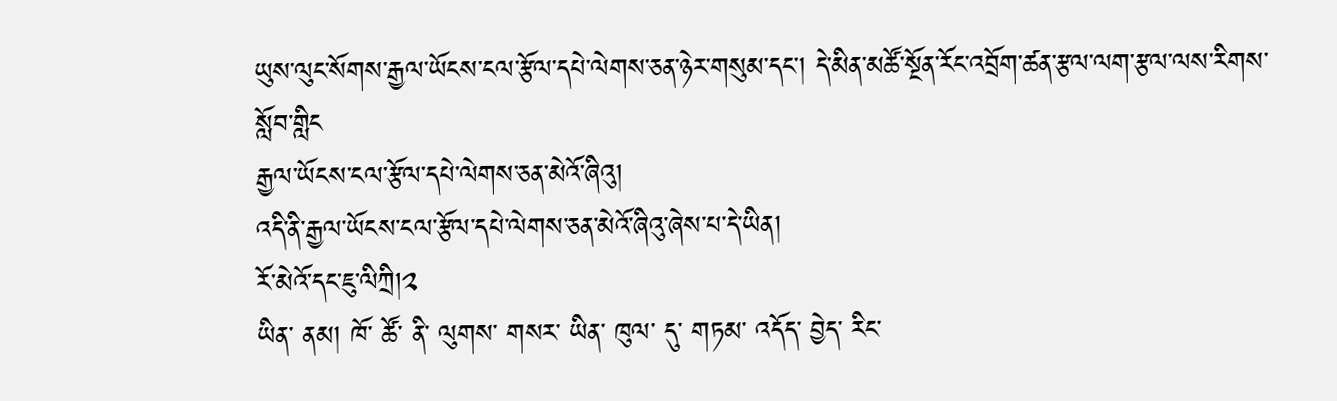ཡུས་ལུང་སོགས་རྒྱལ་ཡོངས་ངལ་རྩོལ་དཔེ་ལེགས་ཅན་ཉེར་གསུམ་དང་། དེ་མིན་མཚོ་སྔོན་རོང་འབྲོག་ཚན་རྩལ་ལག་རྩལ་ལས་རིགས་སློབ་གླིང
རྒྱལ་ཡོངས་ངལ་རྩོལ་དཔེ་ལེགས་ཅན་མེའོ་ཞིའུ།
འདི་ནི་རྒྱལ་ཡོངས་ངལ་རྩོལ་དཔེ་ལེགས་ཅན་མེའོ་ཞིའུ་ཞེས་པ་དེ་ཡིན།
རོ་མེའོ་དང་ཇུ་ལིཀྲི།༢
ཡིན་ ནམ། ཁོ་ ཚོ་ ནི་ ལུགས་ གསར་ ཡིན་ ཁུལ་ དུ་ གཏམ་ འདོད་ བྱེད་ རིང་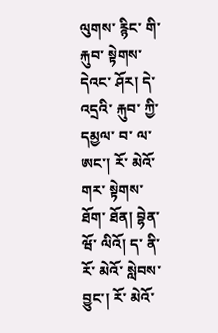ལུགས་ རྙིང་ གི་ རྐུབ་ སྟེགས་ དེའང་ ཤོར། དེ་ འདྲའི་ རྐུབ་ ཀྱི་ དམྱལ་ བ་ ལ་ ཨང་། རོ་ མེའོ་ གར་ སྟེགས་ ཐོག་ ཐོན། བྷེན་ ཝོ་ ལིའོ། ད་ ནི་ རོ་ མེའོ་ སླེབས་ བྱུང་། རོ་ མེའོ་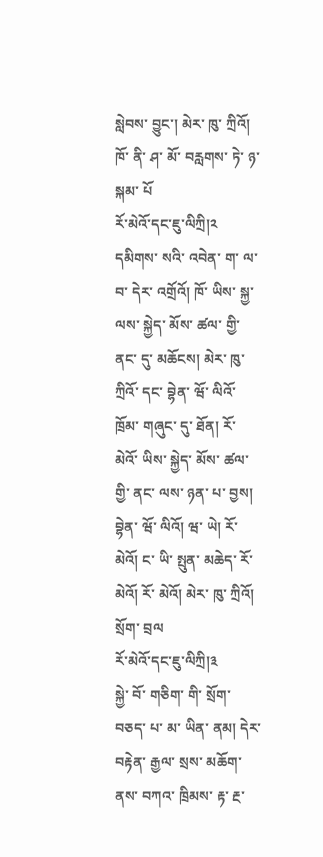སླེབས་ བྱུང་། མེར་ ཁུ་ ཀྲིའོ། ཁོ་ ནི་ ཤ་ མོ་ བརླགས་ ཏེ་ ཉ་ སྐམ་ པོ
རོ་མེའོ་དང་ཇུ་ལིཀྲི།༢
དམིགས་ སའི་ འབེན་ ག་ ལ་ བ་ དེར་ འགྲོའོ། ཁོ་ ཡིས་ སྐྱ་ ལས་ སྐྱེད་ མོས་ ཚལ་ གྱི་ ནང་ དུ་ མཆོངས། མེར་ ཁུ་ ཀྲིའོ་ དང་ བྷེན་ ཝོ་ ལིའོ་ ཁྲོམ་ གཞུང་ དུ་ ཐོན། རོ་ མེའོ་ ཡིས་ སྐྱེད་ མོས་ ཚལ་ གྱི་ ནང་ ལས་ ཉན་ པ་ བྱས། བྷེན་ ཝོ་ ལིའོ། ཝ་ ཡེ། རོ་ མེའོ། ང་ ཡི་ སྤུན་ མཆེད་ རོ་ མེའོ། རོ་ མེའོ། མེར་ ཁུ་ ཀྲིའོ། སྲོག་ བྲལ
རོ་མེའོ་དང་ཇུ་ལིཀྲི།༣
སྐྱེ་ བོ་ གཅིག་ གི་ སྲོག་ བཅད་ པ་ མ་ ཡིན་ ནམ། དེར་ བརྟེན་ རྒྱལ་ སྲས་ མཆོག་ ནས་ བཀའ་ ཁྲིམས་ རྟ་ རྔ་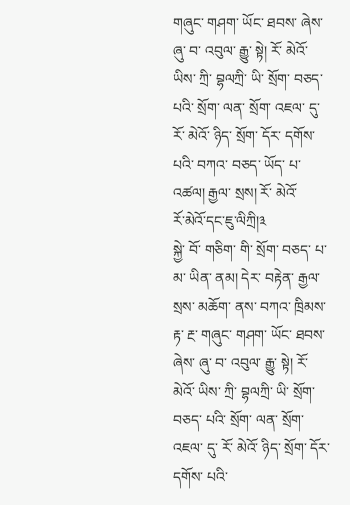གཞུང་ གཤག་ ཡོང་ ཐབས་ ཞེས་ ཞུ་ བ་ འབུལ་ རྒྱུ་ སྟེ། རོ་ མེའོ་ ཡིས་ ཀྲི་ བྷལཀྲི་ ཡི་ སྲོག་ བཅད་ པའི་ སྲོག་ ལན་ སྲོག་ འཇལ་ དུ་ རོ་ མེའོ་ ཉིད་ སྲོག་ དོར་ དགོས་ པའི་ བཀའ་ བཅད་ ཡོད་ པ་ འཚལ། རྒྱལ་ སྲས། རོ་ མེའོ་
རོ་མེའོ་དང་ཇུ་ལིཀྲི།༣
སྐྱེ་ བོ་ གཅིག་ གི་ སྲོག་ བཅད་ པ་ མ་ ཡིན་ ནམ། དེར་ བརྟེན་ རྒྱལ་ སྲས་ མཆོག་ ནས་ བཀའ་ ཁྲིམས་ རྟ་ རྔ་ གཞུང་ གཤག་ ཡོང་ ཐབས་ ཞེས་ ཞུ་ བ་ འབུལ་ རྒྱུ་ སྟེ། རོ་ མེའོ་ ཡིས་ ཀྲི་ བྷལཀྲི་ ཡི་ སྲོག་ བཅད་ པའི་ སྲོག་ ལན་ སྲོག་ འཇལ་ དུ་ རོ་ མེའོ་ ཉིད་ སྲོག་ དོར་ དགོས་ པའི་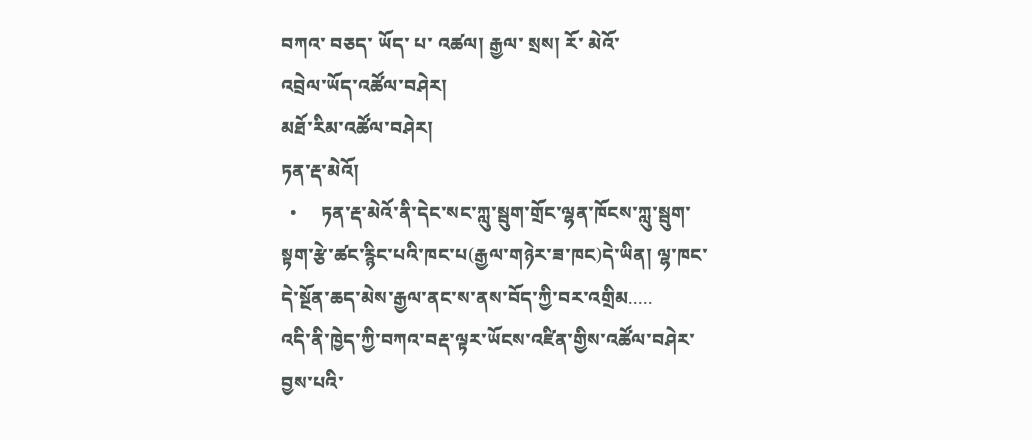བཀའ་ བཅད་ ཡོད་ པ་ འཚལ། རྒྱལ་ སྲས། རོ་ མེའོ་
འབྲེལ་ཡོད་འཚོལ་བཤེར།
མཐོ་རིམ་འཚོལ་བཤེར།
ཏན་རྡ་མེའོ།
  •     ཏན་རྡ་མེའོ་ནི་དེང་སང་ཀླུ་སྦུག་གྲོང་ལྷན་ཁོངས་ཀླུ་སྦུག་སྟག་རྩེ་ཚང་རྙིང་པའི་ཁང་པ(རྒྱལ་གཉེར་ཟ་ཁང)དེ་ཡིན། ལྷ་ཁང་དེ་སྔོན་ཆད་མེས་རྒྱལ་ནང་ས་ནས་བོད་ཀྱི་བར་འགྲིམ.....
འདི་ནི་ཁྱེད་ཀྱི་བཀའ་བརྡ་ལྟར་ཡོངས་འཛིན་གྱིས་འཚོལ་བཤེར་བྱས་པའི་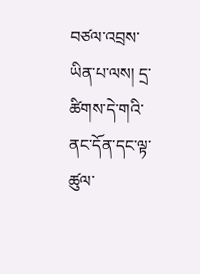བཙལ་འབྲས་ཡིན་པ་ལས། དྲ་ཚིགས་དེ་གའི་ནང་དོན་དང་ལྟ་ཚུལ་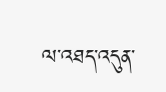ལ་འཐད་འདུན་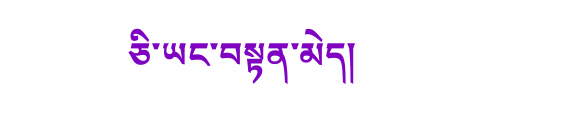ཅི་ཡང་བསྟན་མེད།